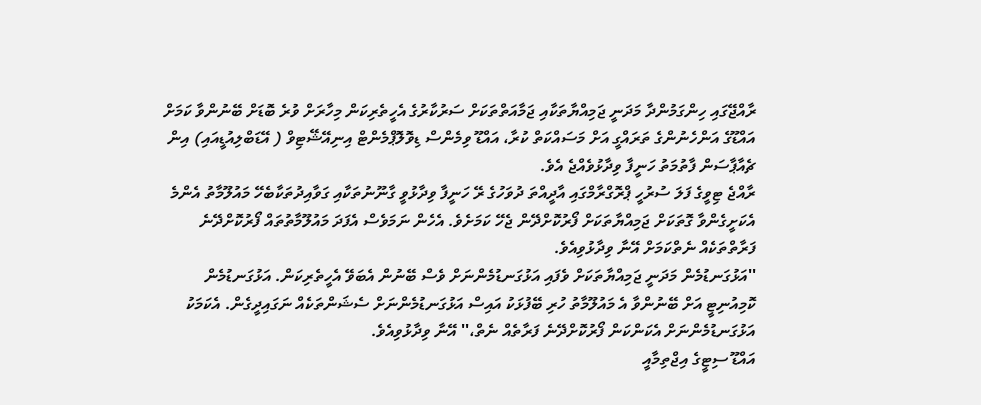ރާއްޖޭގައި ހިންގަމުންދާ މަދަނީ ޖަމިއްޔާތަކާއި ޖަމާއަތްތަކަށް ސަރުކާރުގެ އެހީތެރިކަން މިހާރަށް ވުރެ ބޮޑަށް ބޭނުންވާ ކަމަށް އައްޑޫގެ އަންހެނުންގެ ތަރައްގީ އަށް މަސައްކަތް ކުރާ، އައްޑޫ ވިމެންސް ޑިވޮލޮޕްމެންޓް އިނިއޭޝޭޓިވް ( އޭޑަބްލިއުޑީއައި) އިން ޗެއާޕާސަން ފާތުމަތު ހަނީފާ ވިދާޅުވެއްޖެ އެވެ.
ރާއްޖެ ޓިވީގެ ފަލަ ސުރުހީ ޕްރޮގްރާމްގައި އާދީއްތަ ދުވަހުގެ ރޭ ހަނީފާ ވިދާޅުވީ ގާނޫނުތަކާއި ގަވާއިދުތަކާބެހޭ މައުލޫމާތު އެންމެ އެކަށީގެންވާ ގޮތަކަށް ޖަމިއްޔާތަކަށް ފޯރުކޮށްދޭން ޖެހޭ ކަމަށެވެ. އެހެން ނަމަވެސް އެފަދަ މައުލޫމާތުތައް ފޯރުކޮށްދޭނެ ފަރާތްތަކެއް ނެތްކަމަށް އޭނާ ވިދާޅުވިއެވެ.
''އަޅުގަނޑުމެން މަދަނީ ޖަމިއްޔާތަކަށް ވެފައި އަޅުގަނޑުމެންނަށް ވެސް ބޭނުން އެބަވޭ އެހީތެރިކަން. އަޅުގަނޑުމެން ކޮމިއުނިޓީ އަށް ބޭނުންވާ އެ މައުލޫމާތު ހުރި ބޭފުޅަކު އައިސް އަޅުގަނޑުމެންނަށް ސެޝަންތަކެއް ނަގައިދީގެން. އެކަމަކު އަޅުގަނޑުމެންނަށް އެކަންކަން ފޯރުކޮށްދޭނެ ފަރާތެއް ނެތް،'' އޭނާ ވިދާޅުވިއެވެ.
އައްޑޫ ސިޓީގެ އިޖްތިމާއީ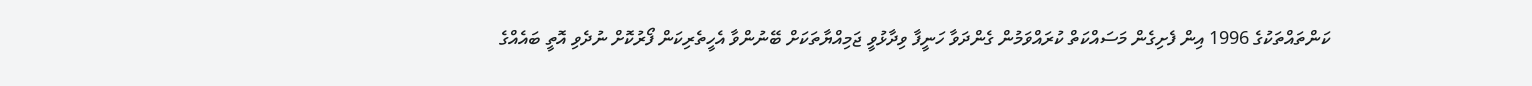ކަންތައްތަކުގެ 1996 އިން ފެށިގެން މަސައްކަތް ކުރައްވަމުން ގެންދަވާ ހަނީފާ ވިދާޅުވީ ޖަމިއްޔާތަކަށް ބޭނުންވާ އެހީތެރިކަން ފޯރުކޮށް ނުދެވި އޮތީ ބައެއްގެ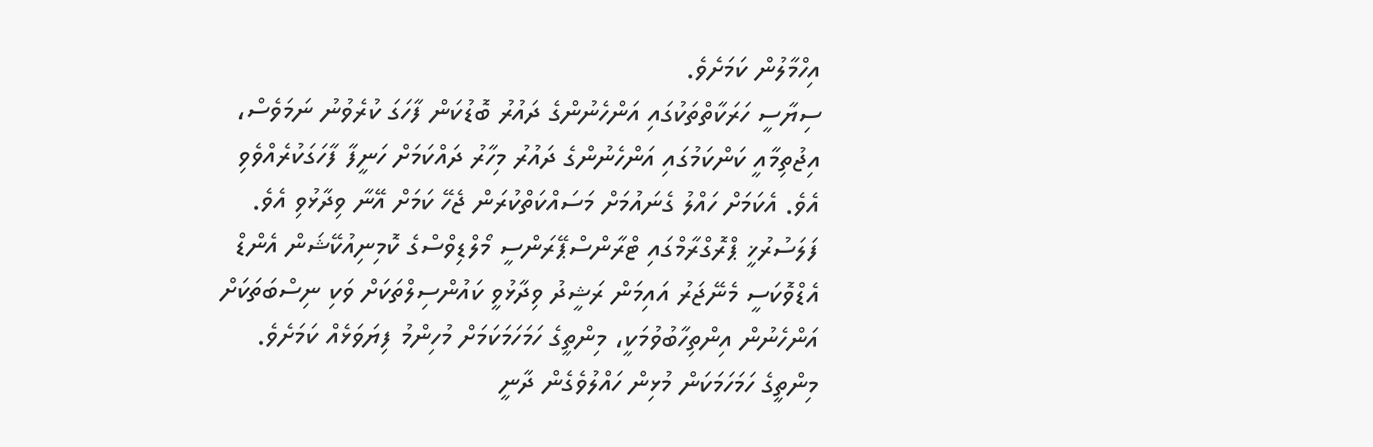އިހްމާލުން ކަމަށެވެ.
ސިޔާސީ ހަރަކާތްތަކުގައި އަންހެނުންގެ ދައުރު ބޮޑުކަން ފާހަގަ ކުރެވުނު ނަމަވެސް، އިޖުތިމާއީ ކަންކަމުގައި އަންހެނުންގެ ދައުރު މިހާރު ދައްކަމަށް ހަނީފާ ފާހަގަކުރެއްވެވި އެވެ. އެކަމަށް ހައްލު ގެނައުމަށް މަސައްކަތްކުރަން ޖެހޭ ކަމަށް އޭނާ ވިދާޅުވި އެވެ.
ފަލަސުރުޚީ ޕްރޮގްރާމްގައި ޓްރާންސްޕޭރަންސީ މޯލްޑިވްސްގެ ކޮމިނިއުކޭޝަން އެންޑް އެޑްވޮކަސީ މެނޭޖަރު އައިމަން ރަޝީދު ވިދާޅުވީ ކައުންސިލްތަކަށް ވަކި ނިސްބަތަކަށް އަންހެނުން އިންތިހާބުވުމަކީ، މިންތީގެ ހަމަހަމަކަމަށް މުހިންމު ފިޔަވަޅެއް ކަމަށެވެ. މިންތީގެ ހަމަހަމަކަން މުޅިން ހައްލުވެގެން ދާނީ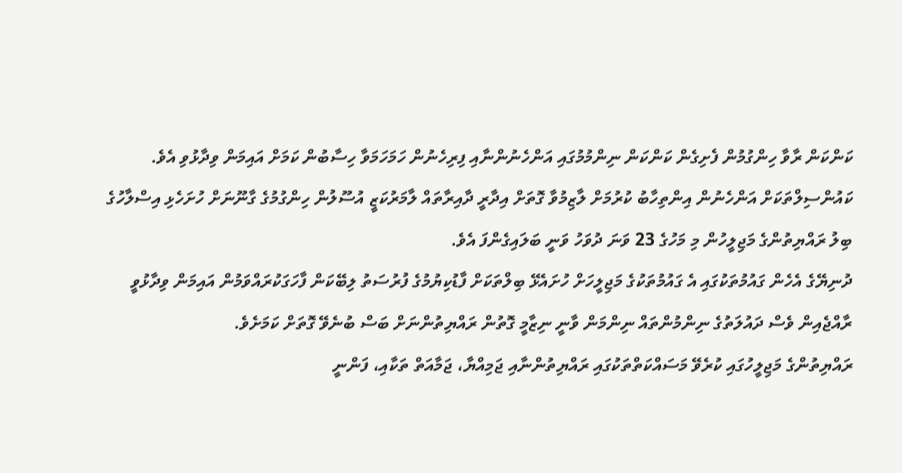ކަންކަން ރާވާ ހިންގުމުން ފެށިގެން ކަންކަން ނިންމުމުގައި އަންހެނުންނާއި ފިރިހެނުން ހަމަހަމަވާ ހިސާބުން ކަމަށް އައިމަން ވިދާޅުވި އެވެ.
ކައުންސިލްތަކަށް އަންހެނުން އިންތިހާބު ކުރުމަށް ލާޒިމުވާ ގޮތަށް އިދާރީ ދާއިރާތައް ލާމަރުކަޒީ އުސޫލުން ހިންގުމުގެ ގާނޫނަށް ހުށަހެޅި އިސްލާހުގެ ބިލު ރައްޔިތުންގެ މަޖިލީހުން މި މަހުގެ 23 ވަނަ ދުވަހު ވަނީ ބަލައިގެންފަ އެވެ.
ދުނިޔޭގެ އެހެން ގައުމުތަކުގައި އެ ގައުމުތަކުގެ މަޖިލީހަށް ހުށައެޅޭ ބިލްތަކަށް ފާޑުކިޔުމުގެ ފުރުސަތު ލިބޭކަން ފާހަގަކުރައްވަމުން އައިމަން ވިދާޅުވީ ރާއްޖެއިން ވެސް ދައުލަތުގެ ނިންމުންތައް ނިންމަން ވާނީ ނިޒާމީ ގޮތުން ރައްޔިތުންނަށް ބަސް ބުނެވޭ ގޮތަށް ކަމަށެވެ.
ރައްޔިތުންގެ މަޖިލީހުގައި ކުރެވޭ މަސައްކަތްތަކުގައި ރައްޔިތުންނާއި ޖަމިއްޔާ، ޖަމާއަތް ތަކާއި، ފަންނީ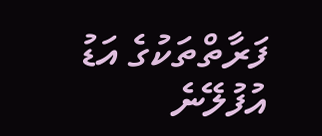ފަރާތްތަކުގެ އަޑު އުފުލޭނެ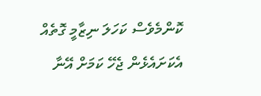ކޮންމެވެސް ކަހަލަ ނިޒާމީ ގޮތެއް އެކަށައެޅެން ޖެހޭ ކަމަށް އޭނާ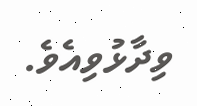ވިދާޅުވިއެވެ.